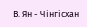В. Ян - Чінгісхан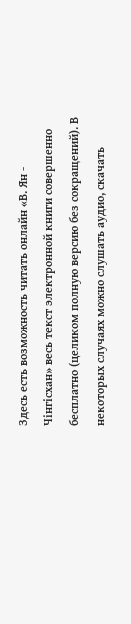Здесь есть возможность читать онлайн «В. Ян - Чінгісхан» весь текст электронной книги совершенно бесплатно (целиком полную версию без сокращений). В некоторых случаях можно слушать аудио, скачать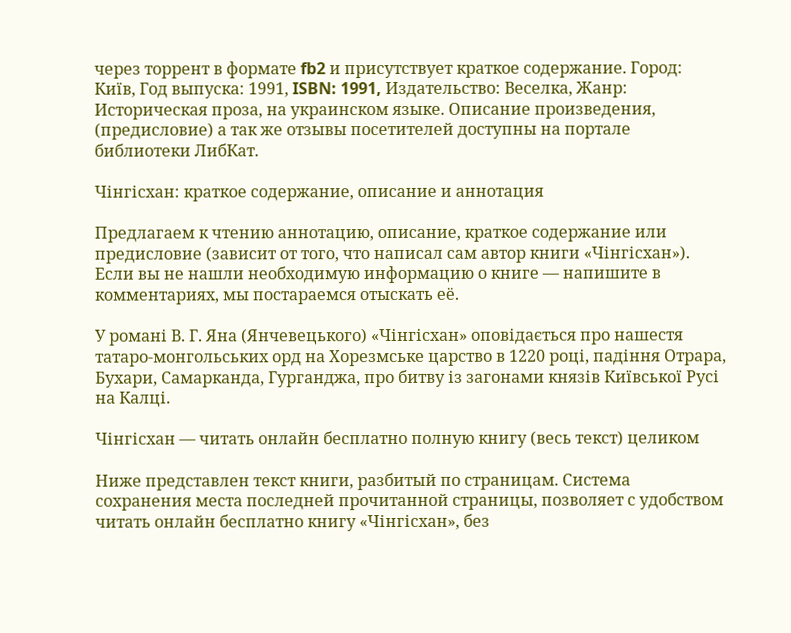через торрент в формате fb2 и присутствует краткое содержание. Город: Київ, Год выпуска: 1991, ISBN: 1991, Издательство: Веселка, Жанр: Историческая проза, на украинском языке. Описание произведения, (предисловие) а так же отзывы посетителей доступны на портале библиотеки ЛибКат.

Чінгісхан: краткое содержание, описание и аннотация

Предлагаем к чтению аннотацию, описание, краткое содержание или предисловие (зависит от того, что написал сам автор книги «Чінгісхан»). Если вы не нашли необходимую информацию о книге — напишите в комментариях, мы постараемся отыскать её.

У романі В. Г. Яна (Янчевецького) «Чінгісхан» оповідається про нашестя татаро-монгольських орд на Хорезмське царство в 1220 році, падіння Отрара, Бухари, Самарканда, Гурганджа, про битву із загонами князів Київської Русі на Калці.

Чінгісхан — читать онлайн бесплатно полную книгу (весь текст) целиком

Ниже представлен текст книги, разбитый по страницам. Система сохранения места последней прочитанной страницы, позволяет с удобством читать онлайн бесплатно книгу «Чінгісхан», без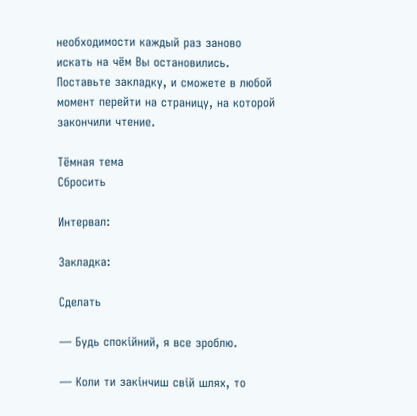необходимости каждый раз заново искать на чём Вы остановились. Поставьте закладку, и сможете в любой момент перейти на страницу, на которой закончили чтение.

Тёмная тема
Сбросить

Интервал:

Закладка:

Сделать

— Будь спокійний, я все зроблю.

— Коли ти закінчиш свій шлях, то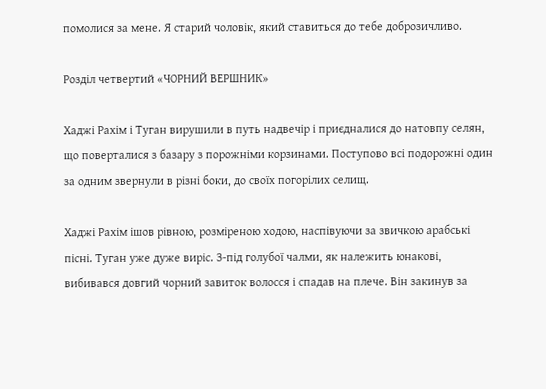помолися за мене. Я старий чоловік, який ставиться до тебе доброзичливо.

Розділ четвертий «ЧОРНИЙ ВЕРШНИК»

Хаджі Рахім і Туган вирушили в путь надвечір і приєдналися до натовпу селян, що поверталися з базару з порожніми корзинами. Поступово всі подорожні один за одним звернули в різні боки, до своїх погорілих селищ.

Хаджі Рахім ішов рівною, розміреною ходою, наспівуючи за звичкою арабські пісні. Туган уже дуже виріс. З-під голубої чалми, як належить юнакові, вибивався довгий чорний завиток волосся і спадав на плече. Він закинув за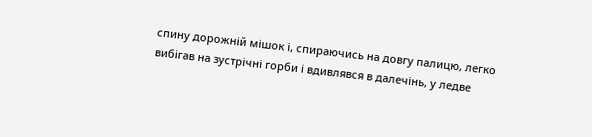спину дорожній мішок і, спираючись на довгу палицю, легко вибігав на зустрічні горби і вдивлявся в далечінь, у ледве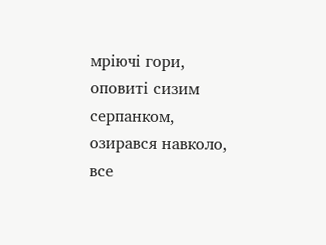мріючі гори, оповиті сизим серпанком, озирався навколо, все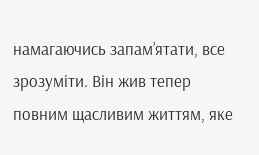намагаючись запам’ятати, все зрозуміти. Він жив тепер повним щасливим життям, яке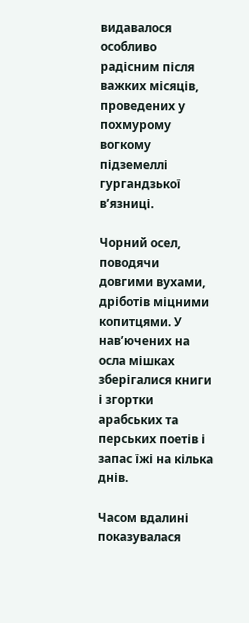видавалося особливо радісним після важких місяців, проведених у похмурому вогкому підземеллі гургандзької в’язниці.

Чорний осел, поводячи довгими вухами, дріботів міцними копитцями. У нав’ючених на осла мішках зберігалися книги і згортки арабських та перських поетів і запас їжі на кілька днів.

Часом вдалині показувалася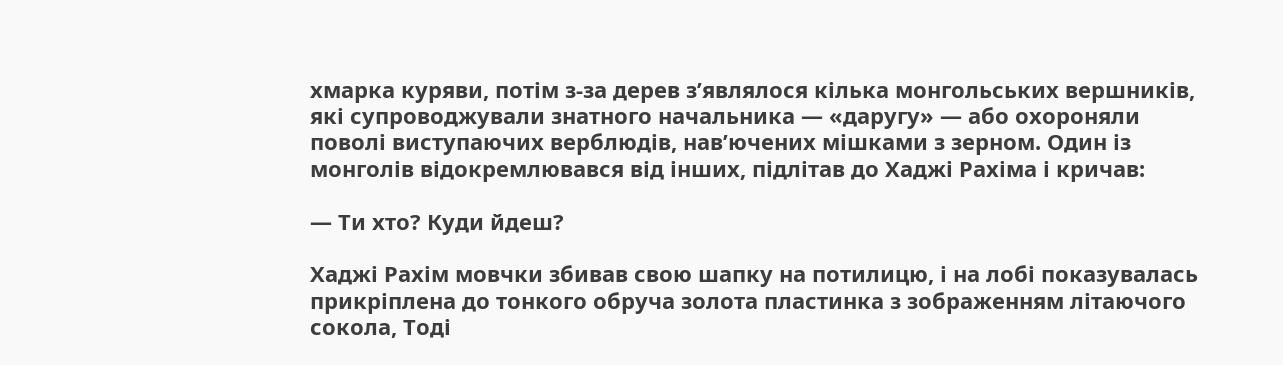хмарка куряви, потім з-за дерев з’являлося кілька монгольських вершників, які супроводжували знатного начальника — «даругу» — або охороняли поволі виступаючих верблюдів, нав’ючених мішками з зерном. Один із монголів відокремлювався від інших, підлітав до Хаджі Рахіма і кричав:

— Ти хто? Куди йдеш?

Хаджі Рахім мовчки збивав свою шапку на потилицю, і на лобі показувалась прикріплена до тонкого обруча золота пластинка з зображенням літаючого сокола, Тоді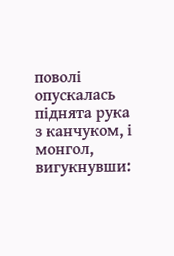поволі опускалась піднята рука з канчуком, і монгол, вигукнувши: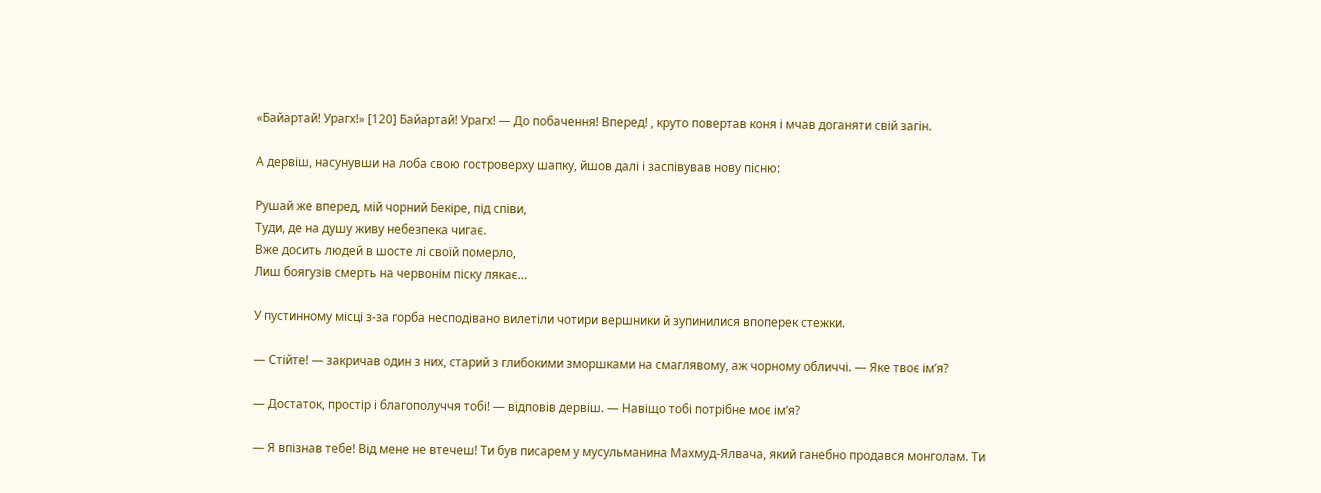«Байартай! Урагх!» [120] Байартай! Урагх! — До побачення! Вперед! , круто повертав коня і мчав доганяти свій загін.

А дервіш, насунувши на лоба свою гостроверху шапку, йшов далі і заспівував нову пісню:

Рушай же вперед, мій чорний Бекіре, під співи,
Туди, де на душу живу небезпека чигає.
Вже досить людей в шосте лі своїй померло,
Лиш боягузів смерть на червонім піску лякає…

У пустинному місці з-за горба несподівано вилетіли чотири вершники й зупинилися впоперек стежки.

— Стійте! — закричав один з них, старий з глибокими зморшками на смаглявому, аж чорному обличчі. — Яке твоє ім’я?

— Достаток, простір і благополуччя тобі! — відповів дервіш. — Навіщо тобі потрібне моє ім’я?

— Я впізнав тебе! Від мене не втечеш! Ти був писарем у мусульманина Махмуд-Ялвача, який ганебно продався монголам. Ти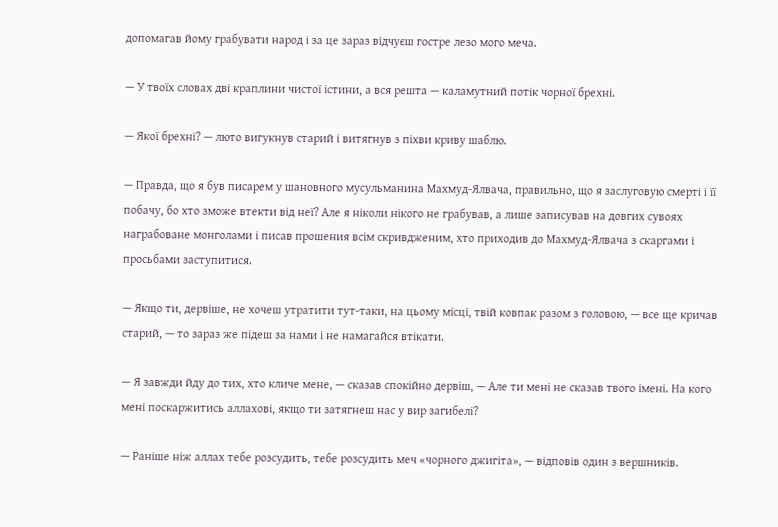допомагав йому грабувати народ і за це зараз відчуєш гостре лезо мого меча.

— У твоїх словах дві краплини чистої істини, а вся решта — каламутний потік чорної брехні.

— Якої брехні? — люто вигукнув старий і витягнув з піхви криву шаблю.

— Правда, що я був писарем у шановного мусульманина Махмуд-Ялвача, правильно, що я заслуговую смерті і її побачу, бо хто зможе втекти від неї? Але я ніколи нікого не грабував, а лише записував на довгих сувоях награбоване монголами і писав прошения всім скривдженим, хто приходив до Махмуд-Ялвача з скаргами і просьбами заступитися.

— Якщо ти, дервіше, не хочеш утратити тут-таки, на цьому місці, твій ковпак разом з головою, — все ще кричав старий, — то зараз же підеш за нами і не намагайся втікати.

— Я завжди йду до тих, хто кличе мене, — сказав спокійно дервіш, — Але ти мені не сказав твого імені. На кого мені поскаржитись аллахові, якщо ти затягнеш нас у вир загибелі?

— Раніше ніж аллах тебе розсудить, тебе розсудить меч «чорного джигіта», — відповів один з вершників.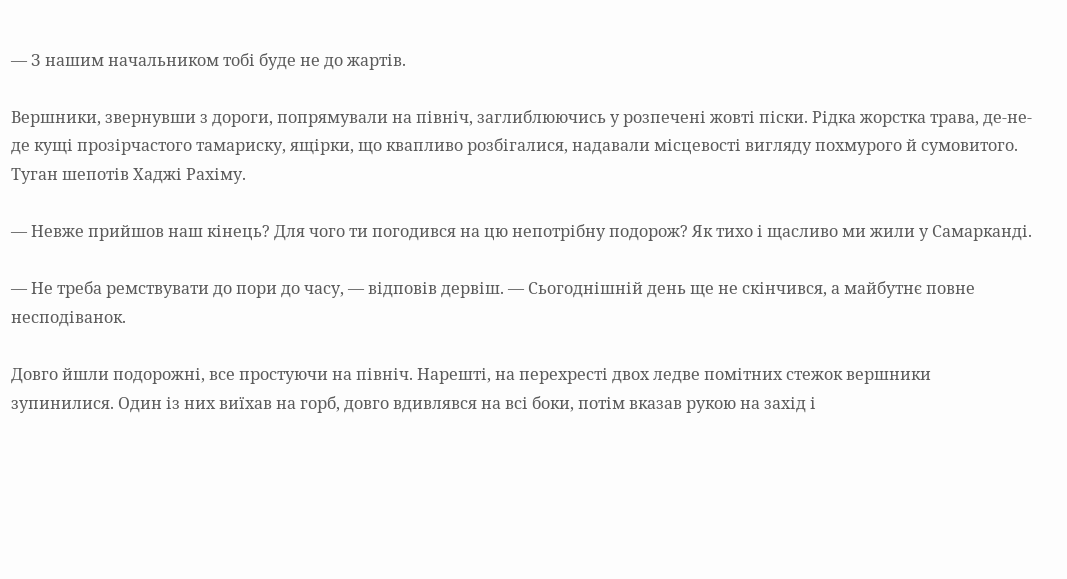— З нашим начальником тобі буде не до жартів.

Вершники, звернувши з дороги, попрямували на північ, заглиблюючись у розпечені жовті піски. Рідка жорстка трава, де-не-де кущі прозірчастого тамариску, ящірки, що квапливо розбігалися, надавали місцевості вигляду похмурого й сумовитого. Туган шепотів Хаджі Рахіму.

— Невже прийшов наш кінець? Для чого ти погодився на цю непотрібну подорож? Як тихо і щасливо ми жили у Самарканді.

— Не треба ремствувати до пори до часу, — відповів дервіш. — Сьогоднішній день ще не скінчився, а майбутнє повне несподіванок.

Довго йшли подорожні, все простуючи на північ. Нарешті, на перехресті двох ледве помітних стежок вершники зупинилися. Один із них виїхав на горб, довго вдивлявся на всі боки, потім вказав рукою на захід і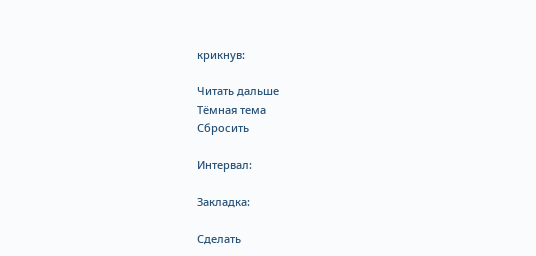крикнув:

Читать дальше
Тёмная тема
Сбросить

Интервал:

Закладка:

Сделать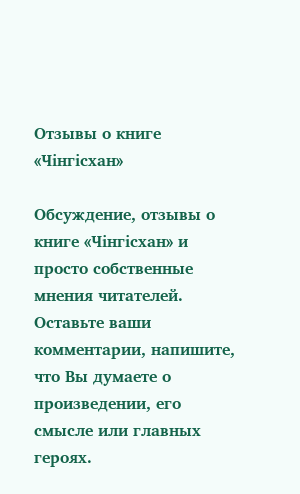Отзывы о книге «Чінгісхан»

Обсуждение, отзывы о книге «Чінгісхан» и просто собственные мнения читателей. Оставьте ваши комментарии, напишите, что Вы думаете о произведении, его смысле или главных героях.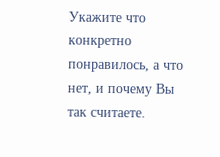Укажите что конкретно понравилось, а что нет, и почему Вы так считаете.